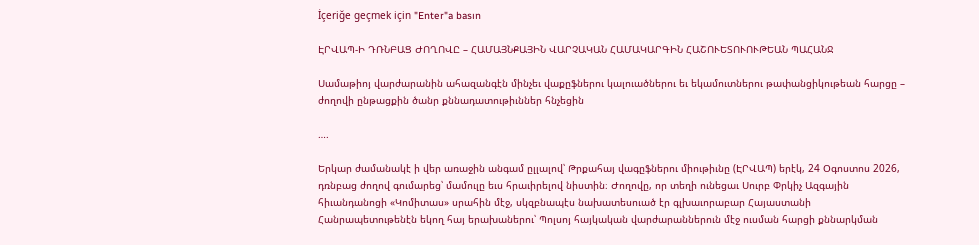İçeriğe geçmek için "Enter"a basın

ԷՐՎԱՊ-Ի ԴՌՆԲԱՑ ԺՈՂՈՎԸ – ՀԱՄԱՅՆՔԱՅԻՆ ՎԱՐՉԱԿԱՆ ՀԱՄԱԿԱՐԳԻՆ ՀԱՇՈՒԵՏՈՒՈՒԹԵԱՆ ՊԱՀԱՆՋ

Սամաթիոյ վարժարանին ահազանգէն մինչեւ վաքըֆներու կալուածներու եւ եկամուտներու թափանցիկութեան հարցը – ժողովի ընթացքին ծանր քննադատութիւններ հնչեցին

….

Երկար ժամանակէ ի վեր առաջին անգամ ըլլալով՝ Թրքահայ վագըֆներու միութիւնը (ԷՐՎԱՊ) երէկ, 24 Օգոստոս 2026, դռնբաց ժողով գումարեց՝ մամուլը եւս հրաւիրելով նիստին։ Ժողովը, որ տեղի ունեցաւ Սուրբ Փրկիչ Ազգային հիւանդանոցի «Կոմիտաս» սրահին մէջ, սկզբնապէս նախատեսուած էր գլխաւորաբար Հայաստանի Հանրապետութենէն եկող հայ երախաներու՝ Պոլսոյ հայկական վարժարաններուն մէջ ուսման հարցի քննարկման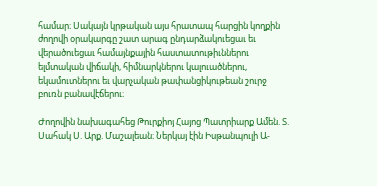համար։ Սակայն կրթական այս հրատապ հարցին կողքին ժողովի օրակարգը շատ արագ ընդարձակուեցաւ եւ վերածուեցաւ համայնքային հաստատութիւններու ելմտական վիճակի, հիմնարկներու կալուածներու, եկամուտներու եւ վարչական թափանցիկութեան շուրջ բուռն բանավէճերու։

Ժողովին նախագահեց Թուրքիոյ Հայոց Պատրիարք Ամեն. Տ. Սահակ Ս. Արք. Մաշալեան։ Ներկայ էին Իսթանպուլի Ա-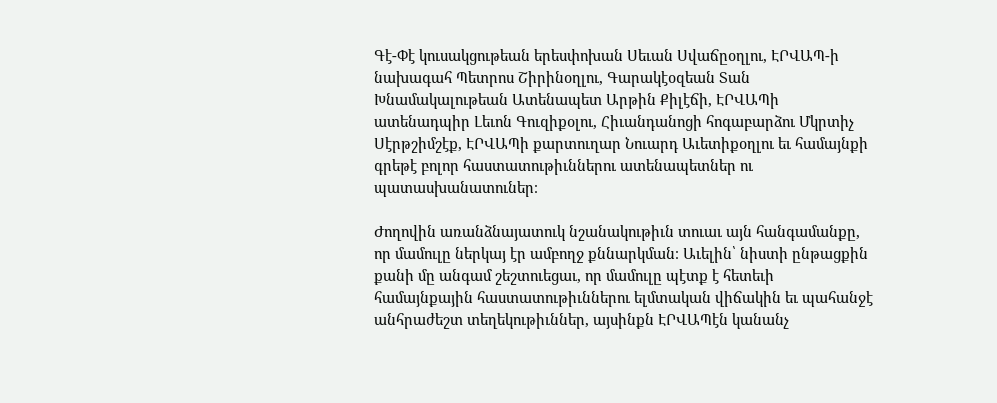Գէ-Փէ կուսակցութեան երեսփոխան Սեւան Սվաճըօղլու, ԷՐՎԱՊ-ի նախագահ Պետրոս Շիրինօղլու, Գարակէօզեան Տան Խնամակալութեան Ատենապետ Արթին Քիլէճի, ԷՐՎԱՊի ատենադպիր Լեւոն Գուզիքօլու, Հիւանդանոցի հոգաբարձու Մկրտիչ Սէրթշիմշէք, ԷՐՎԱՊի քարտուղար Նուարդ Աւետիքօղլու եւ համայնքի գրեթէ բոլոր հաստատութիւններու ատենապետներ ու պատասխանատուներ։

Ժողովին առանձնայատուկ նշանակութիւն տուաւ այն հանգամանքը, որ մամուլը ներկայ էր ամբողջ քննարկման։ Աւելին՝ նիստի ընթացքին քանի մը անգամ շեշտուեցաւ, որ մամուլը պէտք է հետեւի համայնքային հաստատութիւններու ելմտական վիճակին եւ պահանջէ անհրաժեշտ տեղեկութիւններ, այսինքն ԷՐՎԱՊէն կանանչ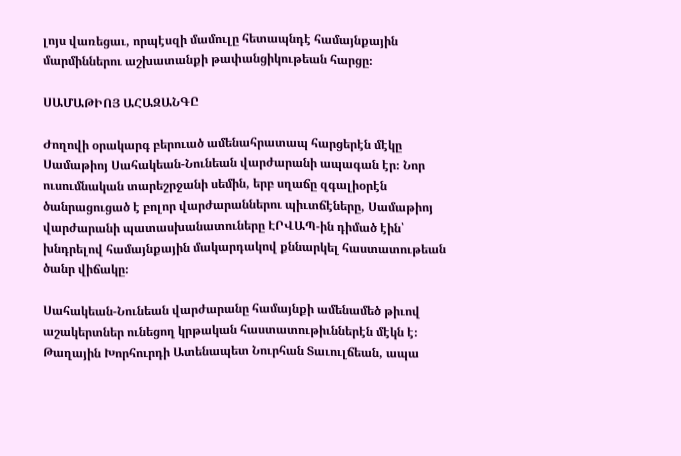լոյս վառեցաւ, որպէսզի մամուլը հետապնդէ համայնքային մարմիններու աշխատանքի թափանցիկութեան հարցը։

ՍԱՄԱԹԻՈՅ ԱՀԱԶԱՆԳԸ

Ժողովի օրակարգ բերուած ամենահրատապ հարցերէն մէկը Սամաթիոյ Սահակեան-Նունեան վարժարանի ապագան էր։ Նոր ուսումնական տարեշրջանի սեմին, երբ սղաճը զգալիօրէն ծանրացուցած է բոլոր վարժարաններու պիւտճէները, Սամաթիոյ վարժարանի պատասխանատուները ԷՐՎԱՊ-ին դիմած էին՝ խնդրելով համայնքային մակարդակով քննարկել հաստատութեան ծանր վիճակը։

Սահակեան-Նունեան վարժարանը համայնքի ամենամեծ թիւով աշակերտներ ունեցող կրթական հաստատութիւններէն մէկն է։ Թաղային Խորհուրդի Ատենապետ Նուրհան Տաւուլճեան, ապա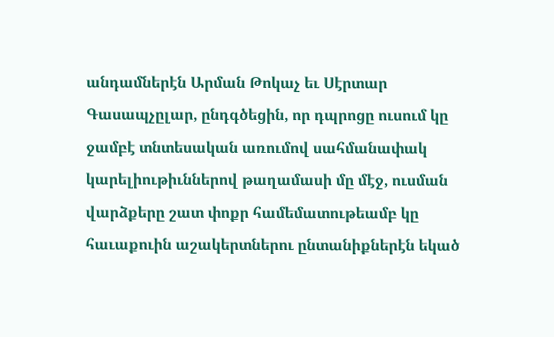անդամներէն Արման Թոկաչ եւ Սէրտար Գասապչըլար, ընդգծեցին, որ դպրոցը ուսում կը ջամբէ տնտեսական առումով սահմանափակ կարելիութիւններով թաղամասի մը մէջ, ուսման վարձքերը շատ փոքր համեմատութեամբ կը հաւաքուին աշակերտներու ընտանիքներէն եկած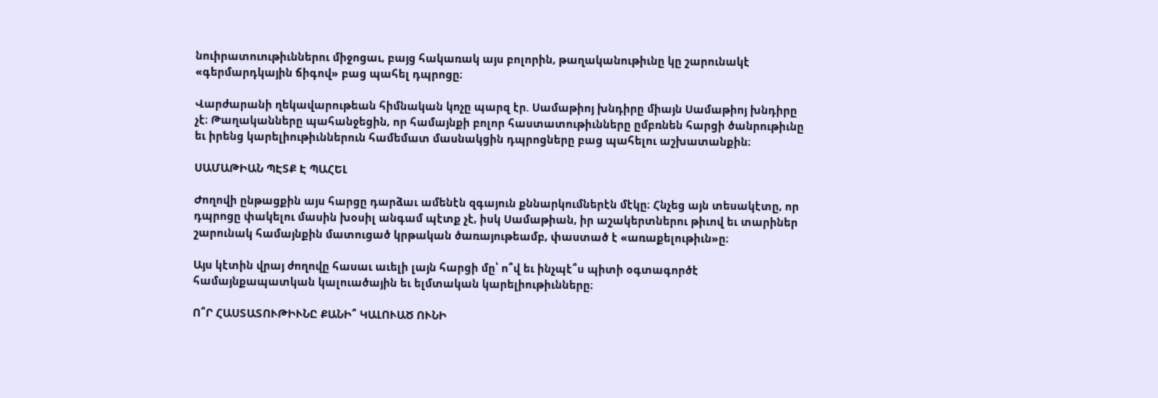նուիրատուութիւններու միջոցաւ, բայց հակառակ այս բոլորին, թաղականութիւնը կը շարունակէ «գերմարդկային ճիգով» բաց պահել դպրոցը։

Վարժարանի ղեկավարութեան հիմնական կոչը պարզ էր. Սամաթիոյ խնդիրը միայն Սամաթիոյ խնդիրը չէ։ Թաղականները պահանջեցին, որ համայնքի բոլոր հաստատութիւնները ըմբռնեն հարցի ծանրութիւնը եւ իրենց կարելիութիւններուն համեմատ մասնակցին դպրոցները բաց պահելու աշխատանքին։

ՍԱՄԱԹԻԱՆ ՊԷՏՔ Է ՊԱՀԵԼ

Ժողովի ընթացքին այս հարցը դարձաւ ամենէն զգայուն քննարկումներէն մէկը։ Հնչեց այն տեսակէտը, որ դպրոցը փակելու մասին խօսիլ անգամ պէտք չէ, իսկ Սամաթիան, իր աշակերտներու թիւով եւ տարիներ շարունակ համայնքին մատուցած կրթական ծառայութեամբ, փաստած է «առաքելութիւն»ը։

Այս կէտին վրայ ժողովը հասաւ աւելի լայն հարցի մը՝ ո՞վ եւ ինչպէ՞ս պիտի օգտագործէ համայնքապատկան կալուածային եւ ելմտական կարելիութիւնները։

Ո՞Ր ՀԱՍՏԱՏՈՒԹԻՒՆԸ ՔԱՆԻ՞ ԿԱԼՈՒԱԾ ՈՒՆԻ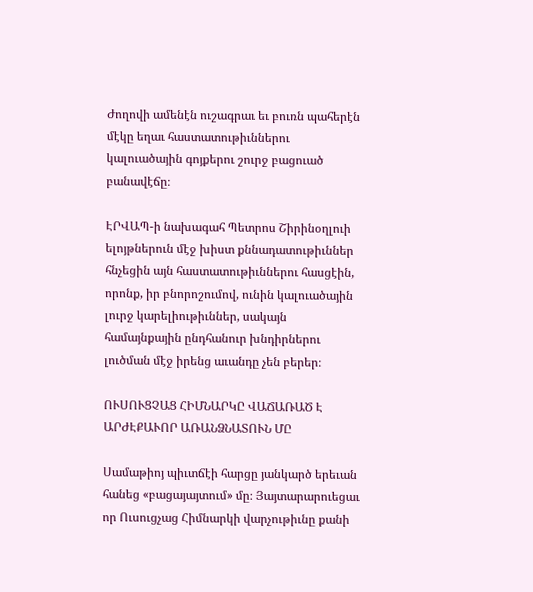Ժողովի ամենէն ուշագրաւ եւ բուռն պահերէն մէկը եղաւ հաստատութիւններու կալուածային գոյքերու շուրջ բացուած բանավէճը։

ԷՐՎԱՊ-ի նախագահ Պետրոս Շիրինօղլուի ելոյթներուն մէջ խիստ քննադատութիւններ հնչեցին այն հաստատութիւններու հասցէին, որոնք, իր բնորոշումով, ունին կալուածային լուրջ կարելիութիւններ, սակայն համայնքային ընդհանուր խնդիրներու լուծման մէջ իրենց աւանդը չեն բերեր։

ՈՒՍՈՒՑՉԱՑ ՀԻՄՆԱՐԿԸ ՎԱՃԱՌԱԾ Է ԱՐԺԷՔԱՒՈՐ ԱՌԱՆՁՆԱՏՈՒՆ ՄԸ

Սամաթիոյ պիւտճէի հարցը յանկարծ երեւան հանեց «բացայայտում» մը։ Յայտարարուեցաւ որ Ուսուցչաց Հիմնարկի վարչութիւնը քանի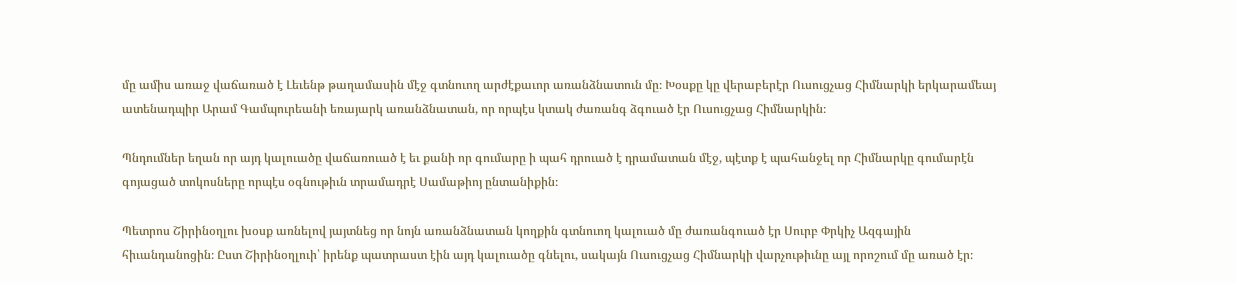մը ամիս առաջ վաճառած է Լեւենթ թաղամասին մէջ գտնուող արժէքաւոր առանձնատուն մը։ Խօսքը կը վերաբերէր Ուսուցչաց Հիմնարկի երկարամեայ ատենադպիր Արամ Գամպուրեանի եռայարկ առանձնատան, որ որպէս կտակ ժառանգ ձգուած էր Ուսուցչաց Հիմնարկին։

Պնդումներ եղան որ այդ կալուածը վաճառուած է եւ քանի որ գումարը ի պահ դրուած է դրամատան մէջ, պէտք է պահանջել որ Հիմնարկը գումարէն գոյացած տոկոսները որպէս օգնութիւն տրամադրէ Սամաթիոյ ընտանիքին։

Պետրոս Շիրինօղլու խօսք առնելով յայտնեց որ նոյն առանձնատան կողքին գտնուող կալուած մը ժառանգուած էր Սուրբ Փրկիչ Ազգային հիւանդանոցին։ Ըստ Շիրինօղլուի՝ իրենք պատրաստ էին այդ կալուածը գնելու, սակայն Ուսուցչաց Հիմնարկի վարչութիւնը այլ որոշում մը առած էր։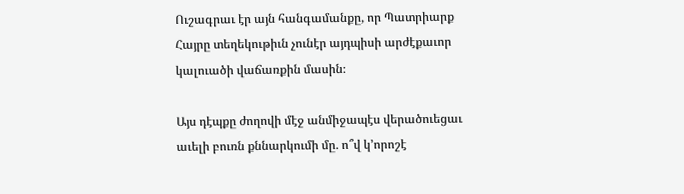Ուշագրաւ էր այն հանգամանքը, որ Պատրիարք Հայրը տեղեկութիւն չունէր այդպիսի արժէքաւոր կալուածի վաճառքին մասին։

Այս դէպքը ժողովի մէջ անմիջապէս վերածուեցաւ աւելի բուռն քննարկումի մը. ո՞վ կ’որոշէ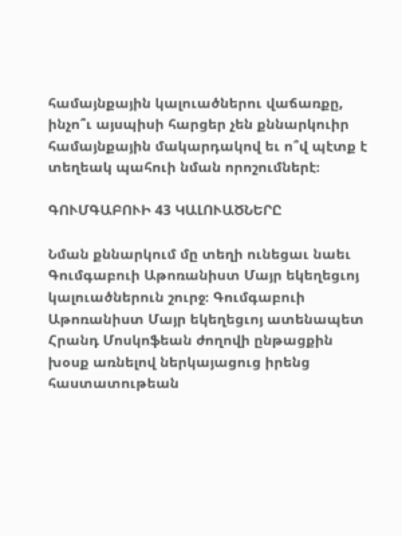համայնքային կալուածներու վաճառքը, ինչո՞ւ այսպիսի հարցեր չեն քննարկուիր համայնքային մակարդակով եւ ո՞վ պէտք է տեղեակ պահուի նման որոշումներէ։

ԳՈՒՄԳԱԲՈՒԻ 43 ԿԱԼՈՒԱԾՆԵՐԸ

Նման քննարկում մը տեղի ունեցաւ նաեւ Գումգաբուի Աթոռանիստ Մայր եկեղեցւոյ կալուածներուն շուրջ։ Գումգաբուի Աթոռանիստ Մայր եկեղեցւոյ ատենապետ Հրանդ Մոսկոֆեան ժողովի ընթացքին խօսք առնելով ներկայացուց իրենց հաստատութեան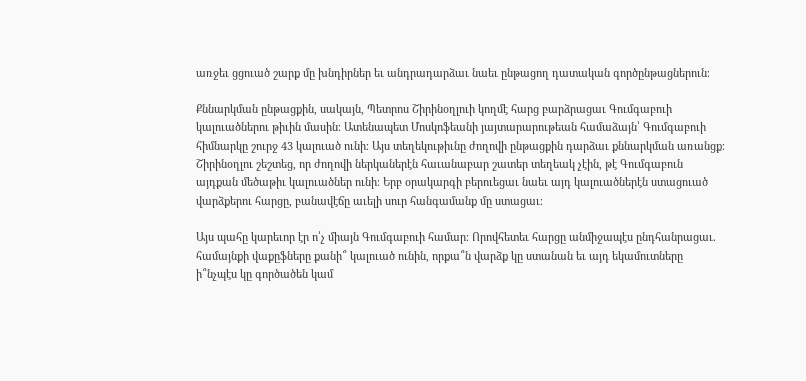առջեւ ցցուած շարք մը խնդիրներ եւ անդրադարձաւ նաեւ ընթացող դատական գործընթացներուն։

Քննարկման ընթացքին, սակայն, Պետրոս Շիրինօղլուի կողմէ հարց բարձրացաւ Գումգաբուի կալուածներու թիւին մասին։ Ատենապետ Մոսկոֆեանի յայտարարութեան համաձայն՝ Գումգաբուի հիմնարկը շուրջ 43 կալուած ունի։ Այս տեղեկութիւնը ժողովի ընթացքին դարձաւ քննարկման առանցք։ Շիրինօղլու շեշտեց, որ ժողովի ներկաներէն հաւանաբար շատեր տեղեակ չէին, թէ Գումգաբուն այդքան մեծաթիւ կալուածներ ունի։ Երբ օրակարգի բերուեցաւ նաեւ այդ կալուածներէն ստացուած վարձքերու հարցը, բանավէճը աւելի սուր հանգամանք մը ստացաւ։

Այս պահը կարեւոր էր ո՛չ միայն Գումգաբուի համար։ Որովհետեւ հարցը անմիջապէս ընդհանրացաւ. համայնքի վաքըֆները քանի՞ կալուած ունին, որքա՞ն վարձք կը ստանան եւ այդ եկամուտները ի՞նչպէս կը գործածեն կամ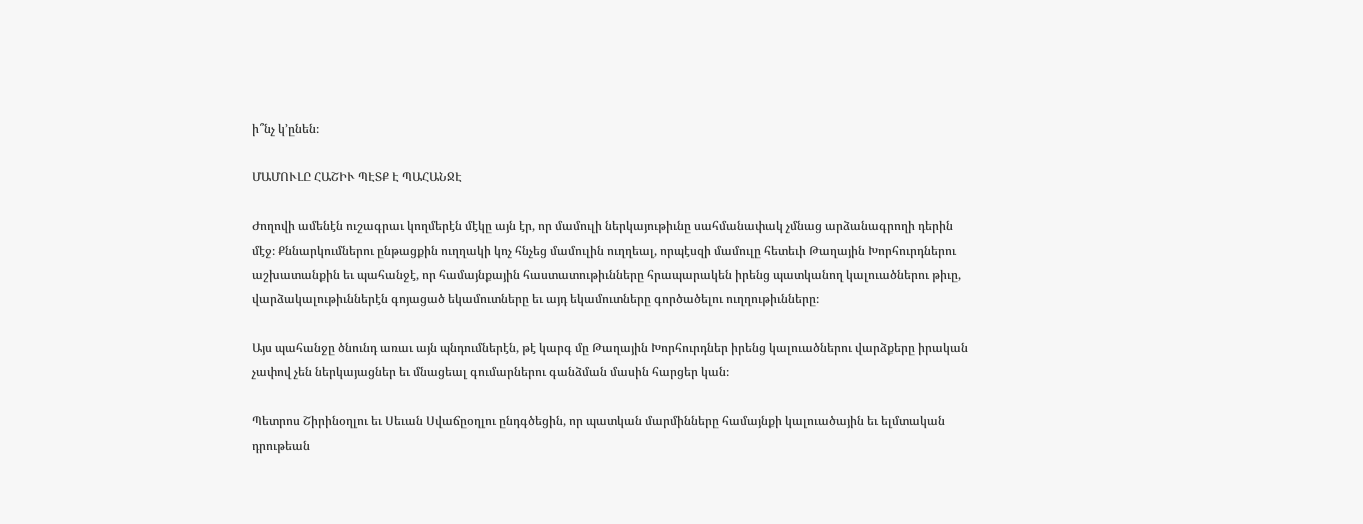ի՞նչ կ’ընեն։

ՄԱՄՈՒԼԸ ՀԱՇԻՒ ՊԷՏՔ Է ՊԱՀԱՆՋԷ

Ժողովի ամենէն ուշագրաւ կողմերէն մէկը այն էր, որ մամուլի ներկայութիւնը սահմանափակ չմնաց արձանագրողի դերին մէջ։ Քննարկումներու ընթացքին ուղղակի կոչ հնչեց մամուլին ուղղեալ, որպէսզի մամուլը հետեւի Թաղային Խորհուրդներու աշխատանքին եւ պահանջէ, որ համայնքային հաստատութիւնները հրապարակեն իրենց պատկանող կալուածներու թիւը, վարձակալութիւններէն գոյացած եկամուտները եւ այդ եկամուտները գործածելու ուղղութիւնները։

Այս պահանջը ծնունդ առաւ այն պնդումներէն, թէ կարգ մը Թաղային Խորհուրդներ իրենց կալուածներու վարձքերը իրական չափով չեն ներկայացներ եւ մնացեալ գումարներու գանձման մասին հարցեր կան։

Պետրոս Շիրինօղլու եւ Սեւան Սվաճըօղլու ընդգծեցին, որ պատկան մարմինները համայնքի կալուածային եւ ելմտական դրութեան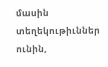մասին տեղեկութիւններ ունին,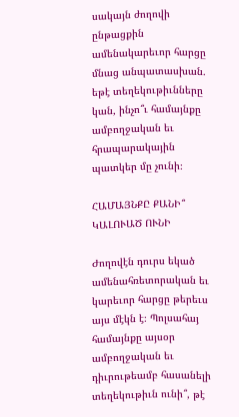սակայն ժողովի ընթացքին ամենակարեւոր հարցը մնաց անպատասխան. եթէ տեղեկութիւնները կան, ինչո՞ւ համայնքը ամբողջական եւ հրապարակային պատկեր մը չունի։

ՀԱՄԱՅՆՔԸ ՔԱՆԻ՞ ԿԱԼՈՒԱԾ ՈՒՆԻ

Ժողովէն դուրս եկած ամենահռետորական եւ կարեւոր հարցը թերեւս այս մէկն է։ Պոլսահայ համայնքը այսօր ամբողջական եւ դիւրութեամբ հասանելի տեղեկութիւն ունի՞, թէ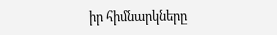իր հիմնարկները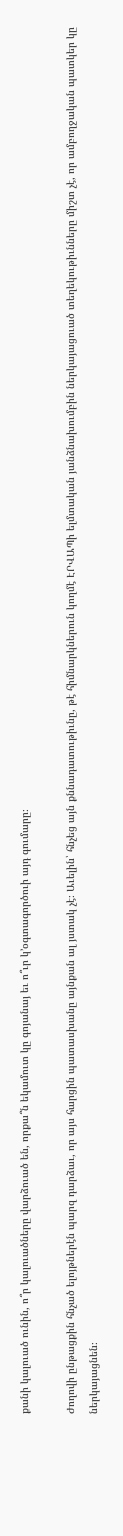քանի կալուած ունին, ո՞ր կալուածները վարձուած են, որքա՞ն եկամուտ կը գոյանայ եւ ո՞ւր կ’օգտագործուի այդ գումարը։

Ժողովի ընթացքին հնչած ելոյթներէն պարզ դարձաւ, որ այս հարցին պատասխանը այնքան ալ յստակ չէ։ Աւելին՝ հնչեց այն քննադատութիւնը, թէ հիմնարկներուն կողմէ ԷՐՎԱՊի ելմտական յանձնախումբին ներկայացուած տեղեկութիւնները միշտ չէ, որ ամբողջական պատկեր կը ներկայացնեն։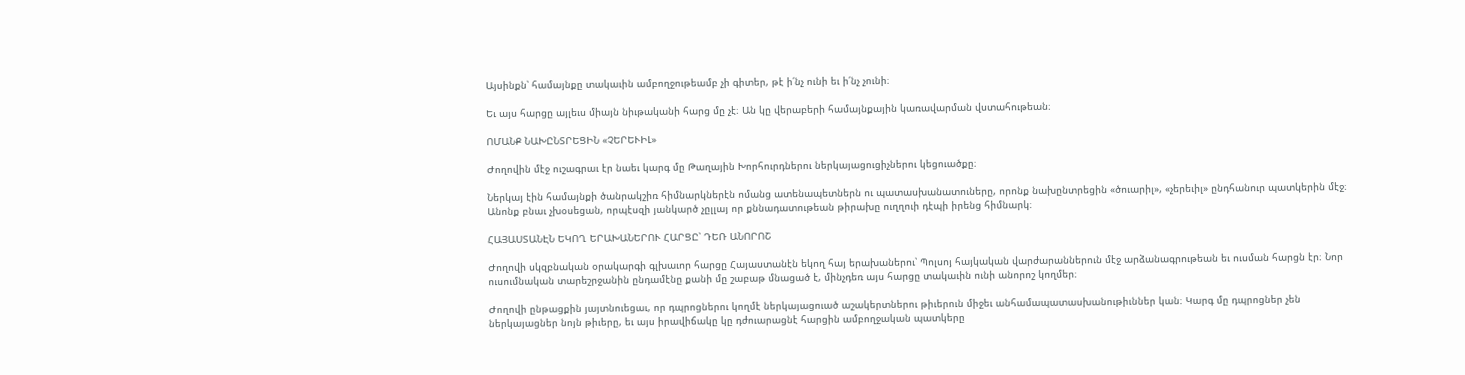Այսինքն՝ համայնքը տակաւին ամբողջութեամբ չի գիտեր, թէ ի՛նչ ունի եւ ի՛նչ չունի։

Եւ այս հարցը այլեւս միայն նիւթականի հարց մը չէ։ Ան կը վերաբերի համայնքային կառավարման վստահութեան։

ՈՄԱՆՔ ՆԱԽԸՆՏՐԵՑԻՆ «ՉԵՐԵՒԻԼ»

Ժողովին մէջ ուշագրաւ էր նաեւ կարգ մը Թաղային Խորհուրդներու ներկայացուցիչներու կեցուածքը։

Ներկայ էին համայնքի ծանրակշիռ հիմնարկներէն ոմանց ատենապետներն ու պատասխանատուները, որոնք նախընտրեցին «ծուարիլ», «չերեւիլ» ընդհանուր պատկերին մէջ։ Անոնք բնաւ չխօսեցան, որպէսզի յանկարծ չըլլայ որ քննադատութեան թիրախը ուղղուի դէպի իրենց հիմնարկ։

ՀԱՅԱՍՏԱՆԷՆ ԵԿՈՂ ԵՐԱԽԱՆԵՐՈՒ ՀԱՐՑԸ՝ ԴԵՌ ԱՆՈՐՈՇ

Ժողովի սկզբնական օրակարգի գլխաւոր հարցը Հայաստանէն եկող հայ երախաներու՝ Պոլսոյ հայկական վարժարաններուն մէջ արձանագրութեան եւ ուսման հարցն էր։ Նոր ուսումնական տարեշրջանին ընդամէնը քանի մը շաբաթ մնացած է, մինչդեռ այս հարցը տակաւին ունի անորոշ կողմեր։

Ժողովի ընթացքին յայտնուեցաւ, որ դպրոցներու կողմէ ներկայացուած աշակերտներու թիւերուն միջեւ անհամապատասխանութիւններ կան։ Կարգ մը դպրոցներ չեն ներկայացներ նոյն թիւերը, եւ այս իրավիճակը կը դժուարացնէ հարցին ամբողջական պատկերը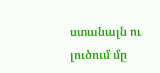ստանալն ու լուծում մը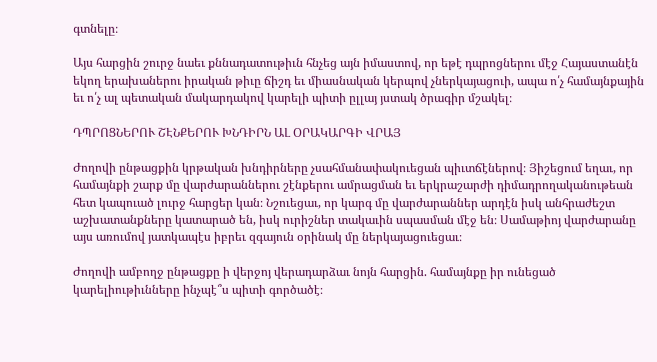գտնելը։

Այս հարցին շուրջ նաեւ քննադատութիւն հնչեց այն իմաստով, որ եթէ դպրոցներու մէջ Հայաստանէն եկող երախաներու իրական թիւը ճիշդ եւ միասնական կերպով չներկայացուի, ապա ո՛չ համայնքային եւ ո՛չ ալ պետական մակարդակով կարելի պիտի ըլլայ յստակ ծրագիր մշակել։

ԴՊՐՈՑՆԵՐՈՒ ՇԷՆՔԵՐՈՒ ԽՆԴԻՐՆ ԱԼ ՕՐԱԿԱՐԳԻ ՎՐԱՅ

Ժողովի ընթացքին կրթական խնդիրները չսահմանափակուեցան պիւտճէներով։ Յիշեցում եղաւ, որ համայնքի շարք մը վարժարաններու շէնքերու ամրացման եւ երկրաշարժի դիմադրողականութեան հետ կապուած լուրջ հարցեր կան։ Նշուեցաւ, որ կարգ մը վարժարաններ արդէն իսկ անհրաժեշտ աշխատանքները կատարած են, իսկ ուրիշներ տակաւին սպասման մէջ են։ Սամաթիոյ վարժարանը այս առումով յատկապէս իբրեւ զգայուն օրինակ մը ներկայացուեցաւ։

Ժողովի ամբողջ ընթացքը ի վերջոյ վերադարձաւ նոյն հարցին. համայնքը իր ունեցած կարելիութիւնները ինչպէ՞ս պիտի գործածէ։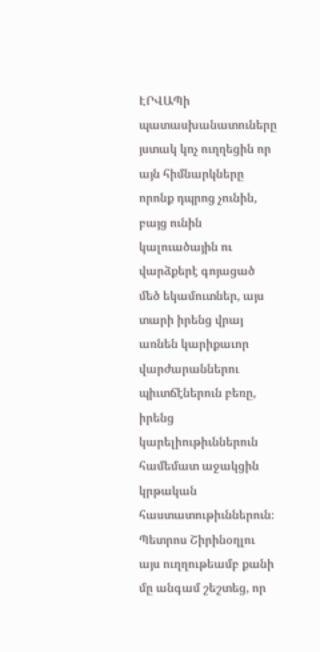ԷՐՎԱՊի պատասխանատուները յստակ կոչ ուղղեցին որ այն հիմնարկները որոնք դպրոց չունին, բայց ունին կալուածային ու վարձքերէ գոյացած մեծ եկամուտներ, այս տարի իրենց վրայ առնեն կարիքաւոր վարժարաններու պիւտճէներուն բեռը, իրենց կարելիութիւններուն համեմատ աջակցին կրթական հաստատութիւններուն։ Պետրոս Շիրինօղլու այս ուղղութեամբ քանի մը անգամ շեշտեց, որ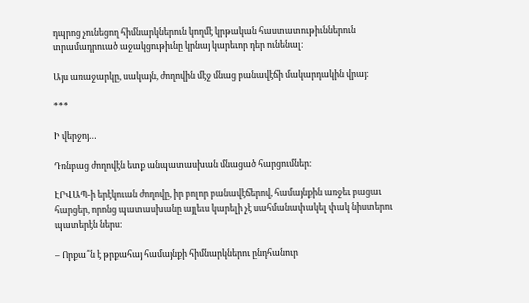դպրոց չունեցող հիմնարկներուն կողմէ կրթական հաստատութիւններուն տրամադրուած աջակցութիւնը կրնայ կարեւոր դեր ունենալ։

Այս առաջարկը, սակայն, ժողովին մէջ մնաց բանավէճի մակարդակին վրայ։

***

Ի վերջոյ…

Դռնբաց ժողովէն ետք անպատասխան մնացած հարցումներ։

ԷՐՎԱՊ-ի երէկուան ժողովը, իր բոլոր բանավէճերով, համայնքին առջեւ բացաւ հարցեր, որոնց պատասխանը այլեւս կարելի չէ սահմանափակել փակ նիստերու պատերէն ներս։

– Որքա՞ն է թրքահայ համայնքի հիմնարկներու ընդհանուր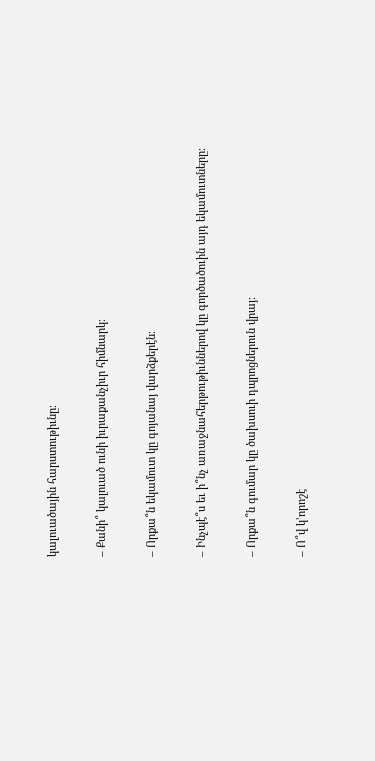կալուածային հարստութիւնը։

– Քանի՞ կալուած ունի իւրաքանչիւր հիմնարկ։

– Որքա՞ն եկամուտ կը գոյանայ վարձքերէն։

– Ինչպէ՞ս եւ ի՞նչ առաջնահերթութիւններով կը գործածուին այդ եկամուտները։

– Որքա՞ն գումար կը ծախսուի դպրոցներուն վրայ։

– Ո՞վ կ’որոշէ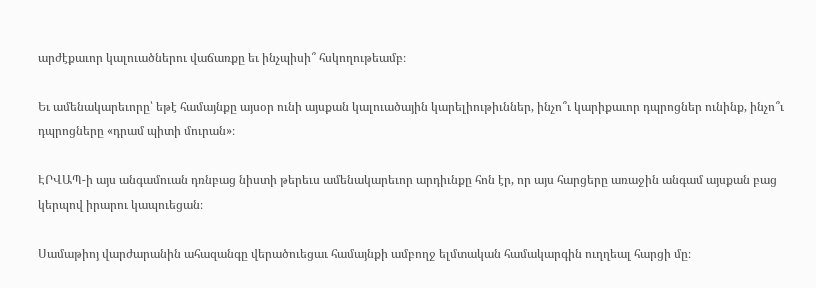արժէքաւոր կալուածներու վաճառքը եւ ինչպիսի՞ հսկողութեամբ։

Եւ ամենակարեւորը՝ եթէ համայնքը այսօր ունի այսքան կալուածային կարելիութիւններ, ինչո՞ւ կարիքաւոր դպրոցներ ունինք, ինչո՞ւ դպրոցները «դրամ պիտի մուրան»։

ԷՐՎԱՊ-ի այս անգամուան դռնբաց նիստի թերեւս ամենակարեւոր արդիւնքը հոն էր, որ այս հարցերը առաջին անգամ այսքան բաց կերպով իրարու կապուեցան։

Սամաթիոյ վարժարանին ահազանգը վերածուեցաւ համայնքի ամբողջ ելմտական համակարգին ուղղեալ հարցի մը։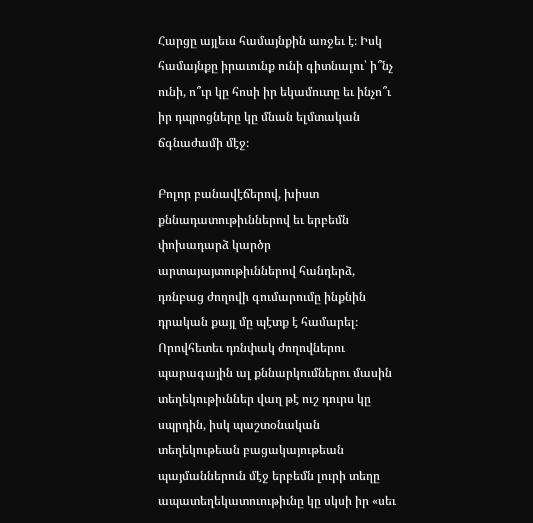Հարցը այլեւս համայնքին առջեւ է։ Իսկ համայնքը իրաւունք ունի գիտնալու՝ ի՞նչ ունի, ո՞ւր կը հոսի իր եկամուտը եւ ինչո՞ւ իր դպրոցները կը մնան ելմտական ճգնաժամի մէջ։

Բոլոր բանավէճերով, խիստ քննադատութիւններով եւ երբեմն փոխադարձ կարծր արտայայտութիւններով հանդերձ, դռնբաց ժողովի գումարումը ինքնին դրական քայլ մը պէտք է համարել։ Որովհետեւ դռնփակ ժողովներու պարագային ալ քննարկումներու մասին տեղեկութիւններ վաղ թէ ուշ դուրս կը սպրդին, իսկ պաշտօնական տեղեկութեան բացակայութեան պայմաններուն մէջ երբեմն լուրի տեղը ապատեղեկատուութիւնը կը սկսի իր «սեւ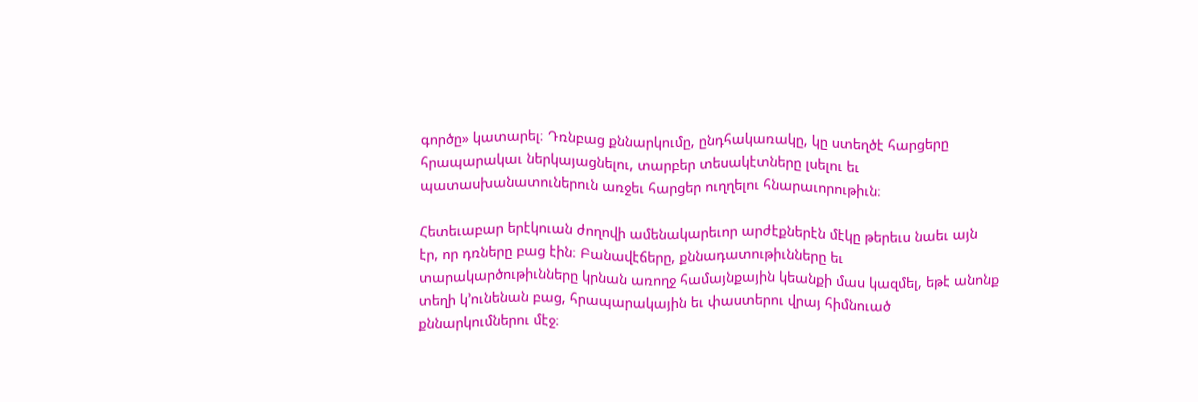գործը» կատարել։ Դռնբաց քննարկումը, ընդհակառակը, կը ստեղծէ հարցերը հրապարակաւ ներկայացնելու, տարբեր տեսակէտները լսելու եւ պատասխանատուներուն առջեւ հարցեր ուղղելու հնարաւորութիւն։

Հետեւաբար երէկուան ժողովի ամենակարեւոր արժէքներէն մէկը թերեւս նաեւ այն էր, որ դռները բաց էին։ Բանավէճերը, քննադատութիւնները եւ տարակարծութիւնները կրնան առողջ համայնքային կեանքի մաս կազմել, եթէ անոնք տեղի կ’ունենան բաց, հրապարակային եւ փաստերու վրայ հիմնուած քննարկումներու մէջ։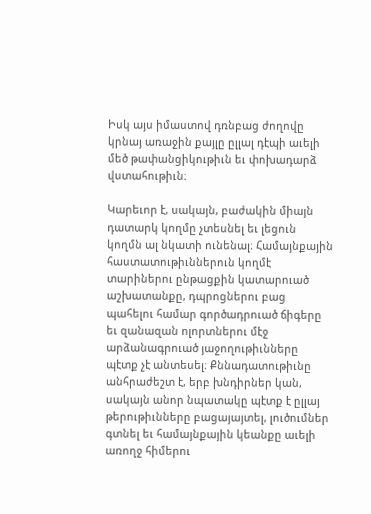Իսկ այս իմաստով դռնբաց ժողովը կրնայ առաջին քայլը ըլլալ դէպի աւելի մեծ թափանցիկութիւն եւ փոխադարձ վստահութիւն։

Կարեւոր է, սակայն, բաժակին միայն դատարկ կողմը չտեսնել եւ լեցուն կողմն ալ նկատի ունենալ։ Համայնքային հաստատութիւններուն կողմէ տարիներու ընթացքին կատարուած աշխատանքը, դպրոցներու բաց պահելու համար գործադրուած ճիգերը եւ զանազան ոլորտներու մէջ արձանագրուած յաջողութիւնները պէտք չէ անտեսել։ Քննադատութիւնը անհրաժեշտ է, երբ խնդիրներ կան, սակայն անոր նպատակը պէտք է ըլլայ թերութիւնները բացայայտել, լուծումներ գտնել եւ համայնքային կեանքը աւելի առողջ հիմերու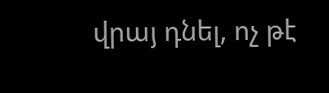վրայ դնել, ոչ թէ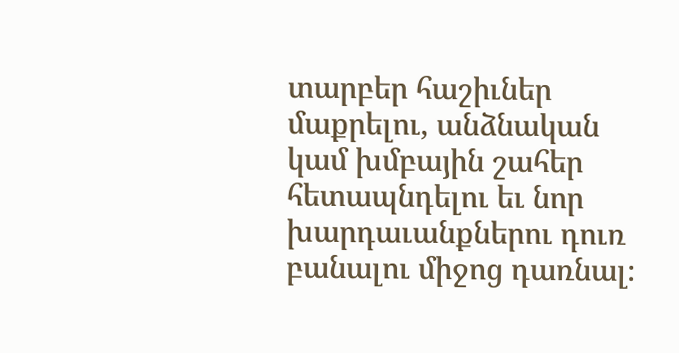տարբեր հաշիւներ մաքրելու, անձնական կամ խմբային շահեր հետապնդելու եւ նոր խարդաւանքներու դուռ բանալու միջոց դառնալ։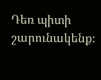Դեռ պիտի շարունակենք։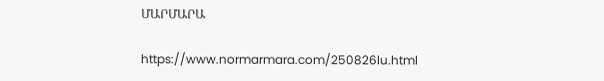ՄԱՐՄԱՐԱ

https://www.normarmara.com/250826lu.html